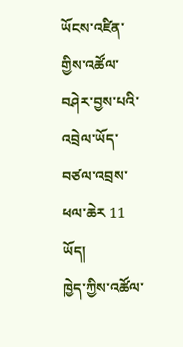ཡོངས་འཛིན་གྱིས་འཚོལ་བཤེར་བྱས་པའི་འབྲེལ་ཡོད་བཙལ་འབྲས་ཕལ་ཆེར 11 ཡོད།
ཁྱེད་ཀྱིས་འཚོལ་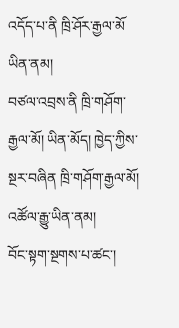འདོད་པ་ནི ཁྲི་ཤོར་རྒྱལ་མོ ཡིན་ནམ།
བཙལ་འབྲས་ནི ཁྲི་གཤོག་རྒྱལ་མོ། ཡིན་མོད། ཁྱེད་ཀྱིས་སྔར་བཞིན ཁྲི་གཤོག་རྒྱལ་མོ། འཚོལ་རྒྱུ་ཡིན་ནམ།
བོང་སྟག་སྔགས་པ་ཚང་།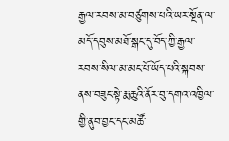རྒྱལ་རབས་མ་བཙུགས་པའི་ཡར་སྔོན་ལ་མདོ་དབུས་མཐོ་སྒང་དུ་བོད་ཀྱི་རྒྱལ་རབས་སིལ་མ་མང་པོ་ཡོད་པའི་སྐབས་ནས་བཟུང་སྟེ་རྨ་ཆུའི་ནོར་བུ་དགའ་འཁྱིལ་གྱི་ནུབ་བྱང་དང་མཚོ་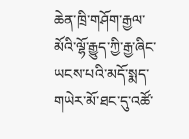ཆེན་ཁྲི་གཤོག་རྒྱལ་མོའི་ལྷོ་རྒྱུད་ཀྱི་རྒྱ་ཞིང་ཡངས་པའི་མདོ་སྨད་གཡེར་མོ་ཐང་དུ་འཚོ་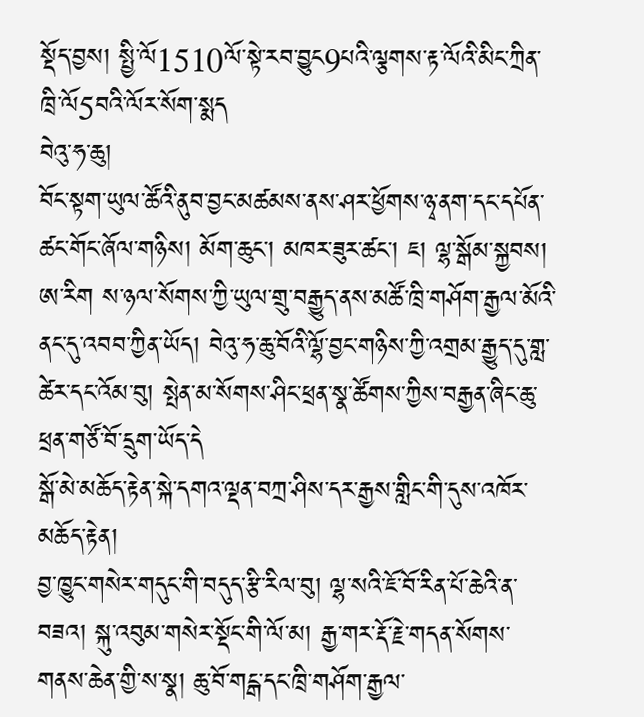སྡོད་བྱས། སྤྱི་ལོ1510ལོ་སྟེ་རབ་བྱུང9པའི་ལྕགས་རྟ་ལོའི་མིང་ཀྲིན་ཁྲི་ལོ5བའི་ལོར་སོག་སྨད
བེའུ་ཧ་ཆུ།
བོང་སྟག་ཡུལ་ཚོའི་ནུབ་བྱང་མཚམས་ནས་ཤར་ཕྱོགས་ཉྭ་ནག་དང་དཔོན་ཚང་གོང་ཞོལ་གཉིས། མོག་ཆུང་། མཁར་ཟུར་ཚང་། ཇ། ལྷ་སྒོམ་སྐྱབས། ཨ་རིག ས་ཉལ་སོགས་ཀྱི་ཡུལ་གྲུ་བརྒྱུད་ནས་མཚོ་ཁྲི་གཤོག་རྒྱལ་མོའི་ནང་དུ་འབབ་ཀྱིན་ཡོད། བེའུ་ཧ་ཆུ་བོའི་ལྷོ་བྱང་གཉིས་ཀྱི་འགྲམ་རྒྱུད་དུ་གླ་ཚེར་དང་འོམ་བུ། སྤེན་མ་སོགས་ཤིང་ཕྲན་སྣ་ཚོགས་ཀྱིས་བརྒྱན་ཞིང་ཆུ་ཕྲན་གཙོ་བོ་དྲུག་ཡོད་དེ
སྒོ་མེ་མཆོད་རྟེན་སྐེ་དགའ་ལྡན་བཀྲ་ཤིས་དར་རྒྱས་གླིང་གི་དུས་འཁོར་མཆོད་རྟེན།
བྱ་ཁྱུང་གསེར་གདུང་གི་བདུད་རྩི་རིལ་བུ། ལྷ་སའི་ཇོ་བོ་རིན་པོ་ཆེའི་ན་བཟའ། སྐུ་འབུམ་གསེར་སྡོང་གི་ལོ་མ། རྒྱ་གར་རྡོ་རྗེ་གདན་སོགས་གནས་ཆེན་གྱི་ས་སྣ། ཆུ་བོ་གངྒ་དང་ཁྲི་གཤོག་རྒྱལ་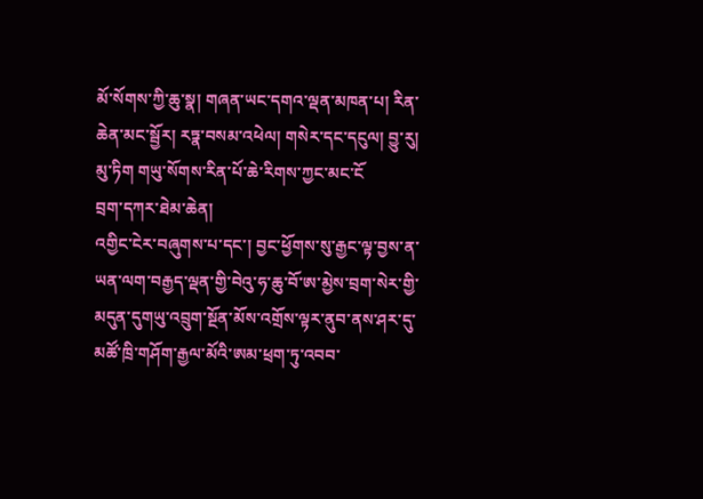མོ་སོགས་ཀྱི་ཆུ་སྣ། གཞན་ཡང་དགའ་ལྡན་མཁན་པ། རིན་ཆེན་མང་སྦྱོར། རཏྣ་བསམ་འཕེལ། གསེར་དང་དངུལ། བྱུ་རུ། མུ་ཏིག གཡུ་སོགས་རིན་པོ་ཆེ་རིགས་ཀྱང་མང་ངོ
བྲག་དཀར་ཐེམ་ཆེན།
འགྱིང་ངེར་བཞུགས་པ་དང་། བྱང་ཕྱོགས་སུ་རྒྱང་ལྟ་བྱས་ན་ཡན་ལག་བརྒྱད་ལྡན་གྱི་བེའུ་ཧ་ཆུ་བོ་ཨ་མྱེས་བྲག་སེར་གྱི་མདུན་དུགཡུ་འབྲུག་སྔོན་མོས་འགྲོས་ལྟར་ནུབ་ནས་ཤར་དུ་མཚོ་ཁྲི་གཤོག་རྒྱལ་མོའི་ཨམ་ཕྲག་ཏུ་འབབ་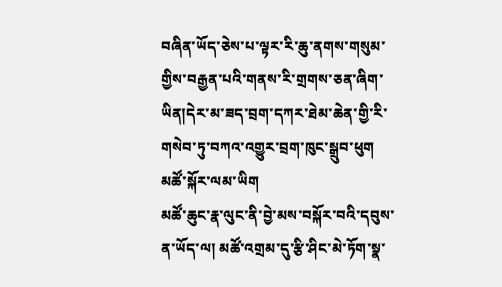བཞིན་ཡོད་ཅེས་པ་ལྟར་རི་ཆུ་ནགས་གསུམ་གྱིས་བརྒྱན་པའི་གནས་རི་གྲགས་ཅན་ཞིག་ཡིན།དེར་མ་ཟད་བྲག་དཀར་ཐེམ་ཆེན་གྱི་རི་གསེབ་ཏུ་བཀའ་འགྱུར་བྲག་ཁུང་སྒྲུབ་ཕུག
མཚོ་སྐོར་ལམ་ཡིག
མཚོ་ཆུང་རྣ་ལུང་ནི་བྱེ་མས་བསྐོར་བའི་དབུས་ན་ཡོད་ལ། མཚོ་འགྲམ་དུ་རྩི་ཤིང་མེ་ཏོག་སྣ་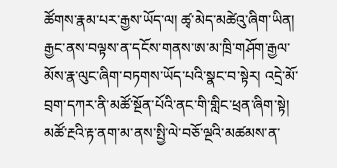ཚོགས་རྣམ་པར་རྒྱས་ཡོད་ལ། ཚྭ་མེད་མཚེའུ་ཞིག་ཡིན། རྒྱང་ནས་བལྟས་ན་དངོས་གནས་ཨ་མ་ཁྲི་གཤོག་རྒྱལ་མོས་རྣ་ལུང་ཞིག་བཏགས་ཡོད་པའི་སྣང་བ་སྟེར། འདྲེ་མོ་བྲག་དཀར་ནི་མཚོ་སྔོན་པོའི་ནང་གི་གླིང་ཕྲན་ཞིག་སྟེ། མཚོ་རྔའི་རྟ་ནག་མ་ནས་སྤྱི་ལེ་བཅོ་ལྔའི་མཚམས་ན་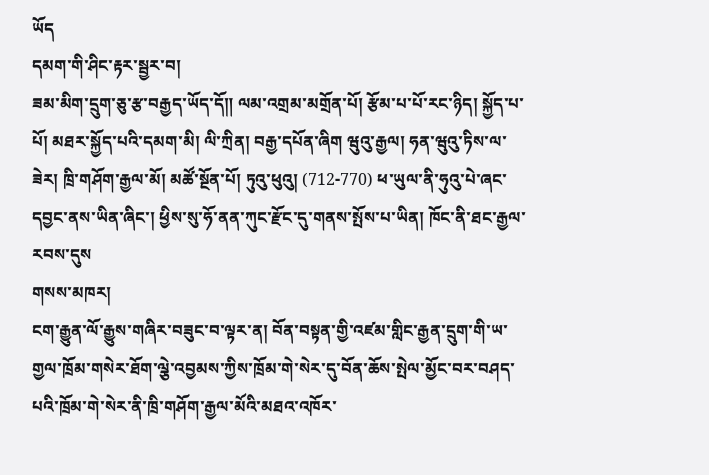ཡོད
དམག་གི་ཤིང་རྟར་སྦྱར་བ།
ཟམ་མིག་དྲུག་ཅུ་རྩ་བརྒྱད་ཡོད་དོ༎ ལམ་འགྲམ་མགྲོན་པོ། རྩོམ་པ་པོ་རང་ཉིད། སྐྱོད་པ་པོ། མཐར་སྐྱོད་པའི་དམག་མི། ལི་ཀྲིན། བརྒྱ་དཔོན་ཞིག ཝུའུ་རྒྱལ། ཧན་ཝུའུ་ཏིས་ལ་ཟེར། ཁྲི་གཤོག་རྒྱལ་མོ། མཚོ་སྔོན་པོ། ཏུའུ་ཕུའུ། (712-770) ཕ་ཡུལ་ནི་ཧུའུ་པེ་ཞང་དབྱང་ནས་ཡིན་ཞིང་། ཕྱིས་སུ་ཧོ་ནན་ཀུང་རྫོང་དུ་གནས་སྤོས་པ་ཡིན། ཁོང་ནི་ཐང་རྒྱལ་རབས་དུས
གསས་མཁར།
ངག་རྒྱུན་ལོ་རྒྱུས་གཞིར་བཟུང་བ་ལྟར་ན། བོན་བསྟན་གྱི་འཛམ་གླིང་རྒྱན་དྲུག་གི་ཡ་གྱལ་ཁྲོམ་གསེར་ཐོག་ལྕེ་འབྱམས་ཀྱིས་ཁྲོམ་གེ་སེར་དུ་བོན་ཆོས་སྤེལ་མྱོང་བར་བཤད་པའི་ཁྲོམ་གེ་སེར་ནི་ཁྲི་གཤོག་རྒྱལ་མོའི་མཐའ་འཁོར་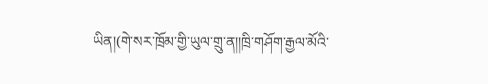ཡིན།(གེ་སར་ཁྲོམ་གྱི་ཡུལ་གྲུ་ན།།ཁྲི་གཤོག་རྒྱལ་མོའི་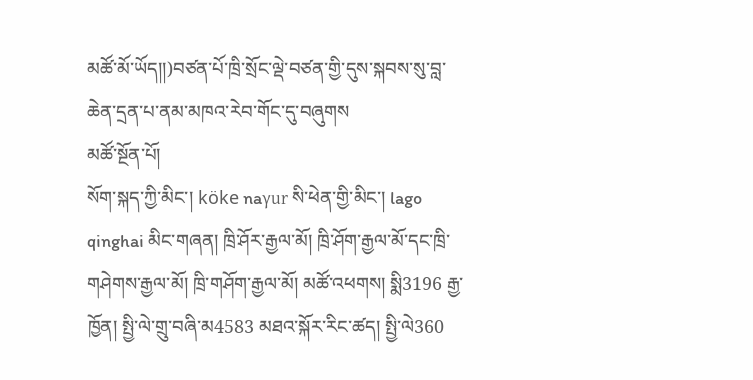མཚོ་མོ་ཡོད།།)བཙན་པོ་ཁྲི་སྲོང་ལྡེ་བཙན་གྱི་དུས་སྐབས་སུ་བླ་ཆེན་དྲན་པ་ནམ་མཁའ་རེབ་གོང་དུ་བཞུགས
མཚོ་སྔོན་པོ།
སོག་སྐད་ཀྱི་མིང་། köke naγur སི་ཕེན་གྱི་མིང་། lago qinghai མིང་གཞན། ཁྲི་ཤོར་རྒྱལ་མོ། ཁྲི་ཤོག་རྒྱལ་མོ་དང་ཁྲི་གཤེགས་རྒྱལ་མོ། ཁྲི་གཤོག་རྒྱལ་མོ། མཚོ་འཕགས། སྨི3196 རྒྱ་ཁྱོན། སྤྱི་ལེ་གྲུ་བཞི་མ4583 མཐའ་སྐོར་རིང་ཚད། སྤྱི་ལེ360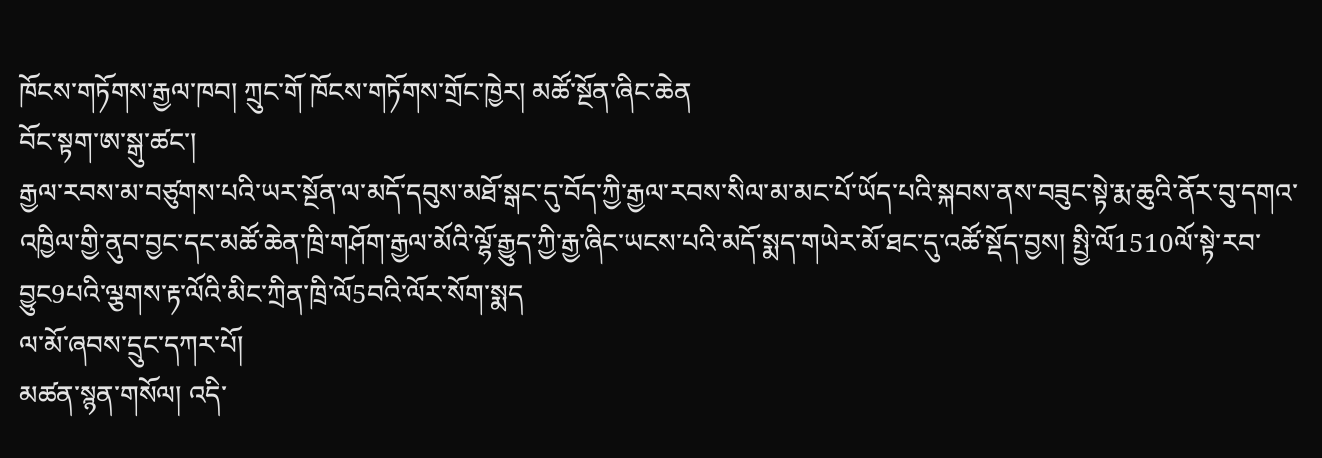ཁོངས་གཏོགས་རྒྱལ་ཁབ། ཀྲུང་གོ ཁོངས་གཏོགས་གྲོང་ཁྱེར། མཚོ་སྔོན་ཞིང་ཆེན
བོང་སྟག་ཨ་སྒུ་ཚང་།
རྒྱལ་རབས་མ་བཙུགས་པའི་ཡར་སྔོན་ལ་མདོ་དབུས་མཐོ་སྒང་དུ་བོད་ཀྱི་རྒྱལ་རབས་སིལ་མ་མང་པོ་ཡོད་པའི་སྐབས་ནས་བཟུང་སྟེ་རྨ་ཆུའི་ནོར་བུ་དགའ་འཁྱིལ་གྱི་ནུབ་བྱང་དང་མཚོ་ཆེན་ཁྲི་གཤོག་རྒྱལ་མོའི་ལྷོ་རྒྱུད་ཀྱི་རྒྱ་ཞིང་ཡངས་པའི་མདོ་སྨད་གཡེར་མོ་ཐང་དུ་འཚོ་སྡོད་བྱས། སྤྱི་ལོ1510ལོ་སྟེ་རབ་བྱུང9པའི་ལྕགས་རྟ་ལོའི་མིང་ཀྲིན་ཁྲི་ལོ5བའི་ལོར་སོག་སྨད
ལ་མོ་ཞབས་དྲུང་དཀར་པོ།
མཚན་སྙན་གསོལ། འདི་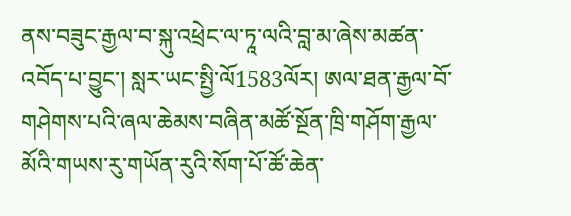ནས་བཟུང་རྒྱལ་བ་སྐུ་འཕྲེང་ལ་ཏཱ་ལའི་བླ་མ་ཞེས་མཚན་འབོད་པ་བྱུང་། སླར་ཡང་སྤྱི་ལོ1583ལོར། ཨལ་ཐན་རྒྱལ་བོ་གཤེགས་པའི་ཞལ་ཆེམས་བཞིན་མཚོ་སྔོན་ཁྲི་གཤོག་རྒྱལ་མོའི་གཡས་རུ་གཡོན་རུའི་སོག་པོ་ཚོ་ཆེན་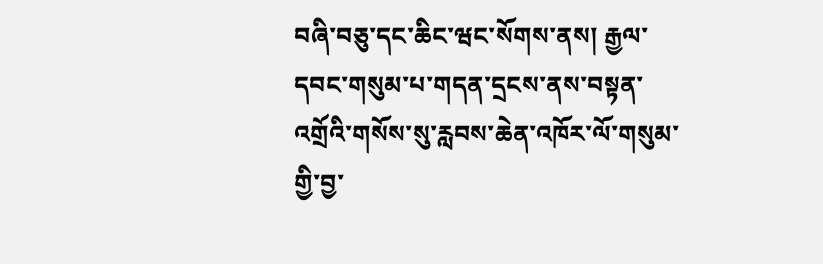བཞི་བཅུ་དང་ཆིང་ཝང་སོགས་ནས། རྒྱལ་དབང་གསུམ་པ་གདན་དྲངས་ནས་བསྟན་འགྲོའི་གསོས་སུ་རླབས་ཆེན་འཁོར་ལོ་གསུམ་གྱི་བྱ་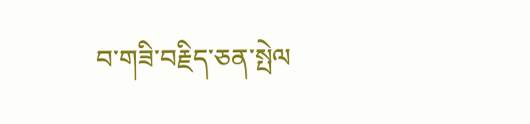བ་གཟི་བརྗིད་ཅན་སྤེལ